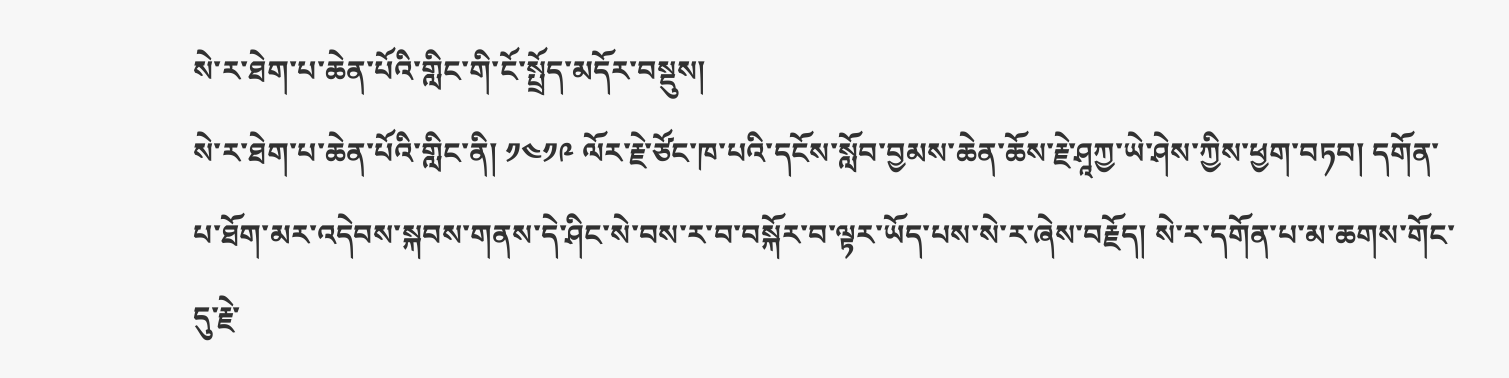སེ་ར་ཐེག་པ་ཆེན་པོའི་གླིང་གི་ངོ་སྤྲོད་མདོར་བསྡུས།
སེ་ར་ཐེག་པ་ཆེན་པོའི་གླིང་ནི། ༡༤༡༩ ལོར་རྗེ་ཙོང་ཁ་པའི་དངོས་སློབ་བྱམས་ཆེན་ཆོས་རྗེ་ཤཱཀྱ་ཡེ་ཤེས་ཀྱིས་ཕྱག་བཏབ། དགོན་པ་ཐོག་མར་འདེབས་སྐབས་གནས་དེ་ཤིང་སེ་བས་ར་བ་བསྐོར་བ་ལྟར་ཡོད་པས་སེ་ར་ཞེས་བརྗོད། སེ་ར་དགོན་པ་མ་ཆགས་གོང་དུ་རྗེ་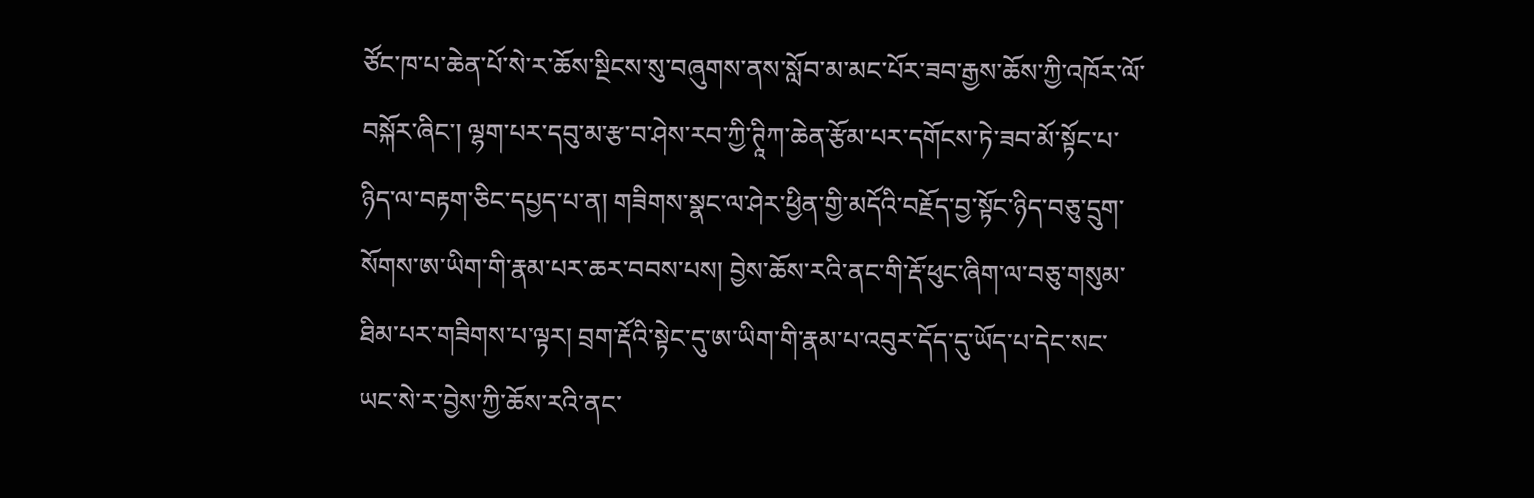ཙོང་ཁ་པ་ཆེན་པོ་སེ་ར་ཆོས་སྔིངས་སུ་བཞུགས་ནས་སློབ་མ་མང་པོར་ཟབ་རྒྱས་ཆོས་ཀྱི་འཁོར་ལོ་བསྐོར་ཞིང་། ལྷག་པར་དབུ་མ་རྩ་བ་ཤེས་རབ་ཀྱི་ཊཱིཀ་ཆེན་རྩོམ་པར་དགོངས་ཏེ་ཟབ་མོ་སྟོང་པ་ཉིད་ལ་བརྟག་ཅིང་དཔྱད་པ་ན། གཟིགས་སྣང་ལ་ཤེར་ཕྱིན་གྱི་མདོའི་བརྗོད་བྱ་སྟོང་ཉིད་བཅུ་དྲུག་སོགས་ཨ་ཡིག་གི་རྣམ་པར་ཆར་བབས་པས། བྱེས་ཆོས་རའི་ནང་གི་རྡོ་ཕུང་ཞིག་ལ་བཅུ་གསུམ་ཐིམ་པར་གཟིགས་པ་ལྟར། བྲག་རྡོའི་སྟེང་དུ་ཨ་ཡིག་གི་རྣམ་པ་འབུར་དོད་དུ་ཡོད་པ་དེང་སང་ཡང་སེ་ར་བྱེས་ཀྱི་ཆོས་རའི་ནང་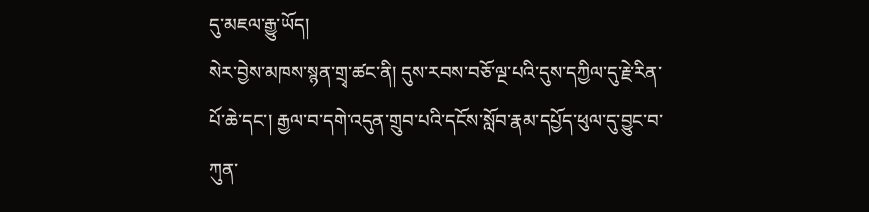དུ་མཇལ་རྒྱུ་ཡོད།
སེར་བྱེས་མཁས་སྙན་གྲྭ་ཚང་ནི། དུས་རབས་བཅོ་ལྔ་པའི་དུས་དཀྱིལ་དུ་རྗེ་རིན་པོ་ཆེ་དང་། རྒྱལ་བ་དགེ་འདུན་གྲུབ་པའི་དངོས་སློབ་རྣམ་དཔྱོད་ཕུལ་དུ་བྱུང་བ་ཀུན་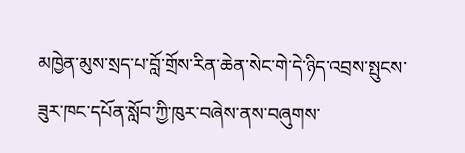མཁྱེན་མུས་སྲད་པ་བློ་གྲོས་རིན་ཆེན་སེང་གེ་དེ་ཉིད་འབྲས་སྤུངས་ཟུར་ཁང་དཔོན་སློབ་ཀྱི་ཁུར་བཞེས་ནས་བཞུགས་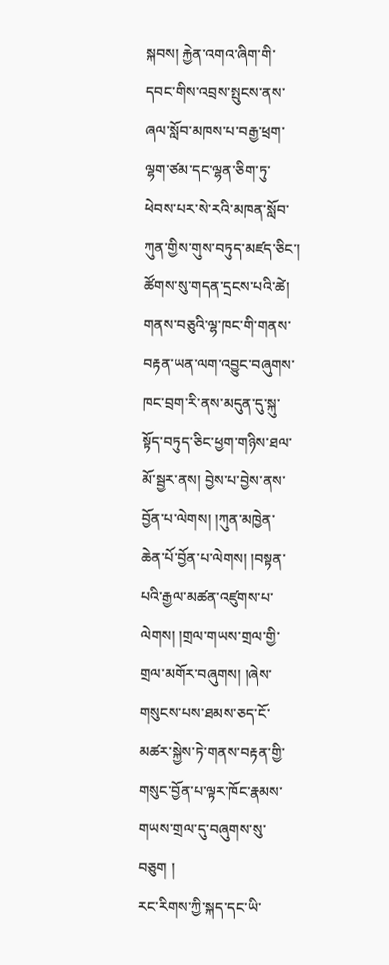སྐབས། རྐྱེན་འགའ་ཞིག་གི་དབང་གིས་འབྲས་སྤུངས་ནས་ཞལ་སློབ་མཁས་པ་བརྒྱ་ཕྲག་ལྷག་ཙམ་དང་ལྷན་ཅིག་ཏུ་ཕེབས་པར་སེ་རའི་མཁན་སློབ་ཀུན་གྱིས་གུས་བཏུད་མཛད་ཅིང་། ཚོགས་སུ་གདན་དྲངས་པའི་ཚེ། གནས་བཅུའི་ལྷ་ཁང་གི་གནས་བརྟན་ཡན་ལག་འབྱུང་བཞུགས་ཁང་བྲག་རི་ནས་མདུན་དུ་སྐུ་སྟོད་བཏུད་ཅིང་ཕྱག་གཉིས་ཐལ་མོ་སྦྱར་ནས། བྱེས་པ་བྱེས་ནས་བྱོན་པ་ལེགས། །ཀུན་མཁྱེན་ཆེན་པོ་བྱོན་པ་ལེགས། །བསྟན་པའི་རྒྱལ་མཚན་འཛུགས་པ་ལེགས། །གྲལ་གཡས་གྲལ་གྱི་གྲལ་མགོར་བཞུགས། །ཞེས་གསུངས་པས་ཐམས་ཅད་ངོ་མཚར་སྐྱེས་ཏེ་གནས་བརྟན་གྱི་གསུང་བྱོན་པ་ལྟར་ཁོང་རྣམས་གཡས་གྲལ་དུ་བཞུགས་སུ་བཅུག །
རང་རིགས་ཀྱི་སྐད་དང་ཡི་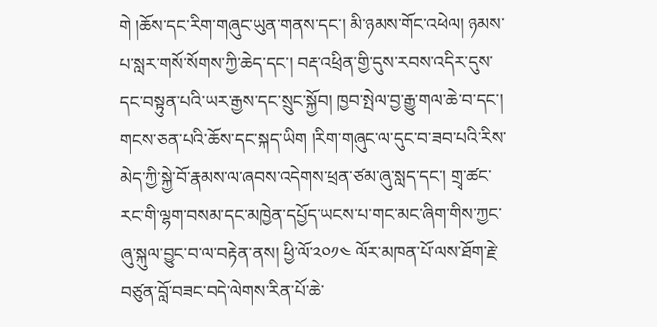གེ །ཆོས་དང་རིག་གཞུང་ཡུན་གནས་དང་། མི་ཉམས་གོང་འཕེལ། ཉམས་པ་སླར་གསོ་སོགས་ཀྱི་ཆེད་དང་། བརྡ་འཕྲིན་གྱི་དུས་རབས་འདིར་དུས་དང་བསྟུན་པའི་ཡར་རྒྱས་དང་སྲུང་སྐྱོབ། ཁྱབ་སྤེལ་བྱ་རྒྱུ་གལ་ཆེ་བ་དང་། གངས་ཅན་པའི་ཆོས་དང་སྐད་ཡིག །རིག་གཞུང་ལ་དུང་བ་ཟབ་པའི་རིས་མེད་ཀྱི་སྐྱེ་བོ་རྣམས་ལ་ཞབས་འདེགས་ཕྲན་ཙམ་ཞུ་སླད་དང་། གྲྭ་ཚང་རང་གི་ལྷག་བསམ་དང་མཁྱེན་དཔྱོད་ཡངས་པ་གང་མང་ཞིག་གིས་ཀྱང་ཞུ་སྐུལ་བྱུང་བ་ལ་བརྟེན་ནས། ཕྱི་ལོ་༢༠༡༤ ལོར་མཁན་པོ་ལས་ཐོག་རྗེ་བཙུན་བློ་བཟང་བདེ་ལེགས་རིན་པོ་ཆེ་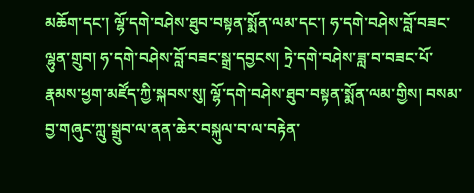མཆོག་དང་། ལྷོ་དགེ་བཤེས་ཐུབ་བསྟན་སྨོན་ལམ་དང་། ཧ་དགེ་བཤེས་བློ་བཟང་ལྷུན་གྲུབ། ཧ་དགེ་བཤེས་བློ་བཟང་སྒྲ་དབྱངས། ཏྲེ་དགེ་བཤེས་ཟླ་བ་བཟང་པོ་རྣམས་ཕྱག་མཛོད་ཀྱི་སྐབས་སུ། ལྷོ་དགེ་བཤེས་ཐུབ་བསྟན་སྨོན་ལམ་གྱིས། བསམ་བྱ་གཞུང་ཀླུ་སྒྲུབ་ལ་ནན་ཆེར་བསྐུལ་བ་ལ་བརྟེན་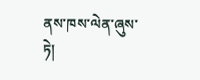ནས་ཁས་ལེན་ཞུས་ཏེ།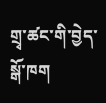གྲྭ་ཚང་གི་བྱེད་སྒོ་ཁག